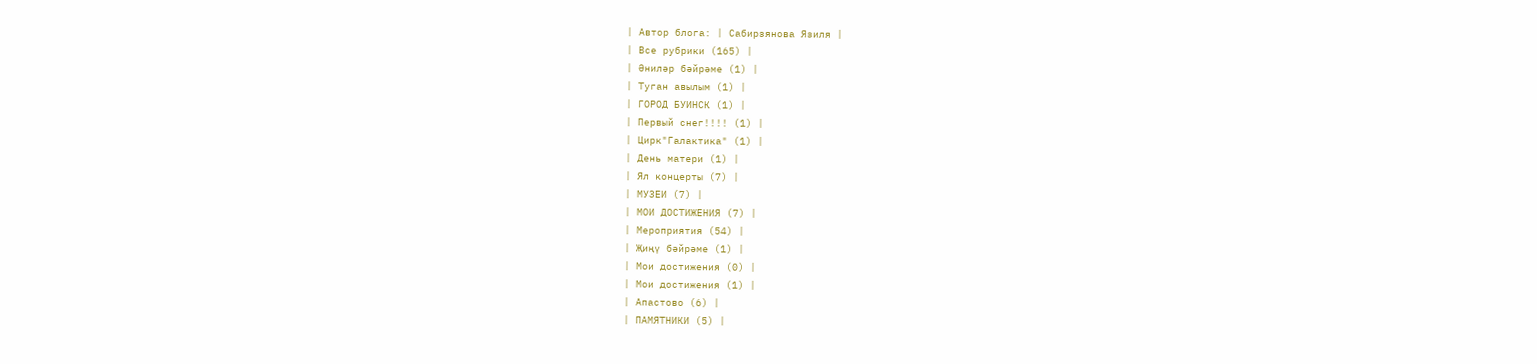| Автор блога: | Сабирзянова Язиля |
| Все рубрики (165) |
| Әниләр бәйрәме (1) |
| Туган авылым (1) |
| ГОРОД БУИНСК (1) |
| Первый снег!!!! (1) |
| Цирк"Галактика" (1) |
| День матери (1) |
| Ял концерты (7) |
| МУЗЕИ (7) |
| МОИ ДОСТИЖЕНИЯ (7) |
| Мероприятия (54) |
| Җиңү бәйрәме (1) |
| Мои достижения (0) |
| Мои достижения (1) |
| Апастово (6) |
| ПАМЯТНИКИ (5) |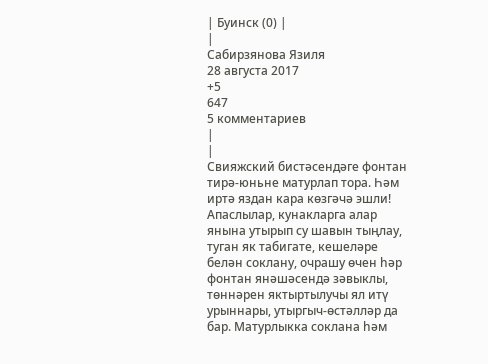| Буинск (0) |
|
Сабирзянова Язиля
28 августа 2017
+5
647
5 комментариев
|
|
Свияжский бистәсендәге фонтан тирә-юньне матурлап тора. Һәм иртә яздан кара көзгәчә эшли!
Апаслылар, кунакларга алар янына утырып су шавын тыңлау, туган як табигате, кешеләре белән соклану, очрашу өчен һәр фонтан янәшәсендә зәвыклы, төннәрен яктыртылучы ял итү урыннары, утыргыч-өстәлләр да бар. Матурлыкка соклана һәм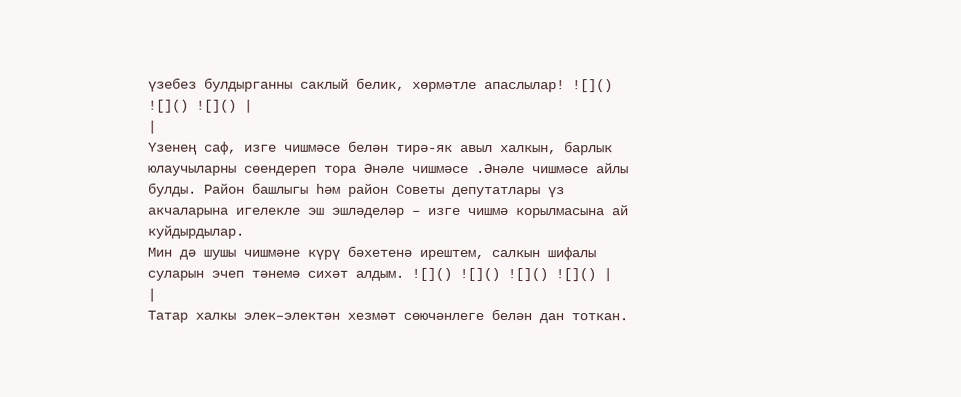үзебез булдырганны саклый белик, хөрмәтле апаслылар! ![]() ![]() ![]() |
|
Үзенең саф, изге чишмәсе белән тирә-як авыл халкын, барлык юлаучыларны сөендереп тора Әнәле чишмәсе .Әнәле чишмәсе айлы булды. Район башлыгы һәм район Советы депутатлары үз акчаларына игелекле эш эшләделәр – изге чишмә корылмасына ай куйдырдылар.
Мин дә шушы чишмәне күрү бәхетенә ирештем, салкын шифалы суларын эчеп тәнемә сихәт алдым. ![]() ![]() ![]() ![]() |
|
Татар халкы элек–электән хезмәт сөючәнлеге белән дан тоткан.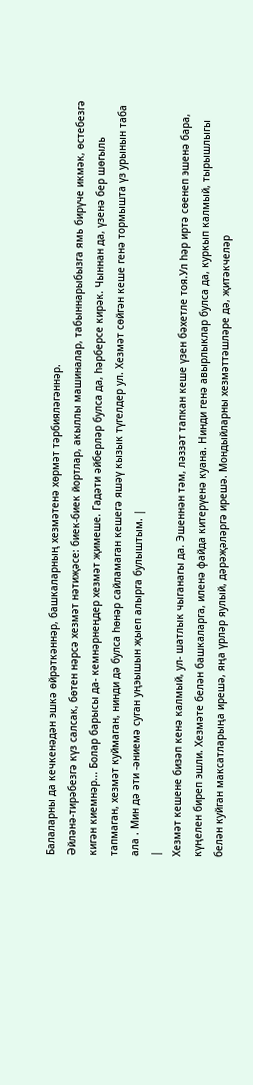Балаларны да кечкенәдән эшкә өйрәткәннәр, башкаларның хезмәтенә хөрмәт тәрбияләгәннәр.
Әйләнә-тирәбезгә күз салсак, бөтен нәрсә хезмәт нәтиҗәсе: биек-биек йортлар, акыллы машиналар, табыннарыбызга ямь бирүче икмәк, өстебезгә кигән киемнәр... Болар барысы да- кемнәрнеңдер хезмәт җимеше. Гадәти әйберләр булса да, һәрберсе кирәк. Чыннан да, үзенә бер шөгыль тапмаган, хезмәт куймаган, нинди дә булса һөнәр сайламаган кешегә яшәү кызык түгелдер ул. Хезмәт сөйгән кеше генә тормышта үз урынын таба ала . Мин дә әти -әниемә суган уңэышын җыеп алырга булыштым. |
|
Хезмәт кешене бизәп кенә калмый, ул- шатлык чыганагы да. Эшеннән тәм, ләззәт тапкан кеше үзен бәхетле тоя.Ул һәр иртә сөенеп эшенә бара, күңелен биреп эшли. Хезмәте белән башкаларга, иленә файда китерүенә куана. Нинди генә авырлыклар булса да, куркып калмый, тырышлыгы белән куйган максатларыңа ирешә, яңа үрләр яулый, дәрәҗәләргә ирешә. Мондыйларны хезмәттәшләре дә, җитәкчеләр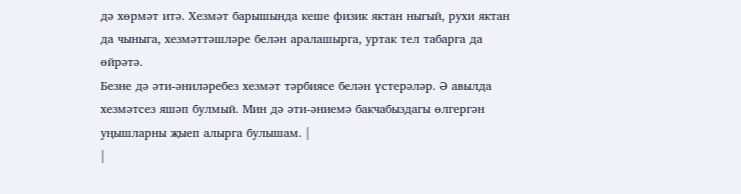дә хөрмәт итә. Хезмәт барышында кеше физик яктан ныгый, рухи яктан да чыныга, хезмәттәшләре белән аралашырга, уртак тел табарга да өйрәтә.
Безне дә әти-әниләребез хезмәт тәрбиясе белән үстерәләр. Ә авылда хезмәтсез яшәп булмый. Мин дә әти-әниемә бакчабыздагы өлгергән уңышларны җыеп алырга булышам. |
|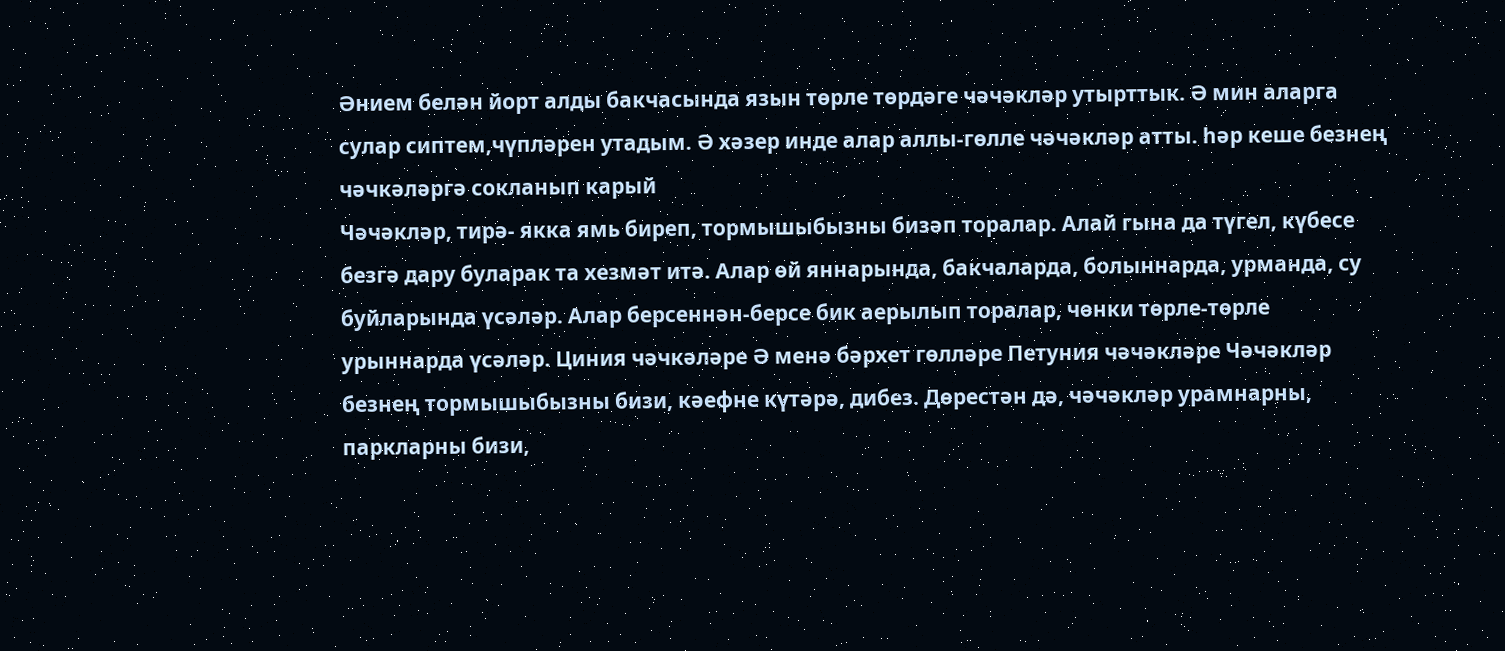Әнием белән йорт алды бакчасында язын төрле төрдәге чәчәкләр утырттык. Ә мин аларга сулар сиптем,чүпләрен утадым. Ә хәзер инде алар аллы-гөлле чәчәкләр атты. һәр кеше безнең чәчкәләргә сокланып карый
Чәчәкләр, тирә- якка ямь биреп, тормышыбызны бизәп торалар. Алай гына да түгел, күбесе безгә дару буларак та хезмәт итә. Алар өй яннарында, бакчаларда, болыннарда, урманда, су буйларында үсәләр. Алар берсеннән-берсе бик аерылып торалар, чөнки төрле-төрле урыннарда үсәләр. Циния чәчкәләре Ә менә бәрхет гөлләре Петуния чәчәкләре Чәчәкләр безнең тормышыбызны бизи, кәефне күтәрә, дибез. Дөрестән дә, чәчәкләр урамнарны, паркларны бизи,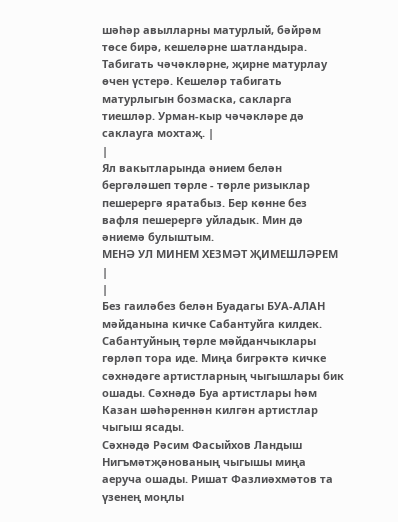шәһәр авылларны матурлый, бәйрәм төсе бирә, кешеләрне шатландыра. Табигать чәчәкләрне, җирне матурлау өчен үстерә. Кешеләр табигать матурлыгын бозмаска, сакларга тиешләр. Урман-кыр чәчәкләре дә саклауга мохтаҗ. |
|
Ял вакытларында әнием белән бергәләшеп төрле - төрле ризыклар пешерергә яратабыз. Бер көнне без вафля пешерергә уйладык. Мин дә әниемә булыштым.
МЕНӘ УЛ МИНЕМ ХЕЗМӘТ ҖИМЕШЛӘРЕМ |
|
Без гаиләбез белән Буадагы БУА-АЛАН мәйданына кичке Сабантуйга килдек. Сабантуйның төрле мәйданчыклары гөрләп тора иде. Миңа бигрәктә кичке сәхнәдәге артистларның чыгышлары бик ошады. Сәхнәдә Буа артистлары һәм Казан шәһәреннән килгән артистлар чыгыш ясады.
Сәхнәдә Рәсим Фасыйхов Ландыш Нигъмәтҗәнованың чыгышы миңа аеруча ошады. Ришат Фазлиәхмәтов та үзенең моңлы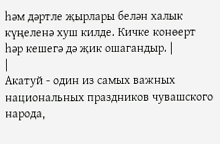һәм дәртле җырлары белән халык күңеленә хуш килде. Кичке конөерт һәр кешегә дә җик ошагандыр. |
|
Акатуй - один из самых важных национальных праздников чувашского народа,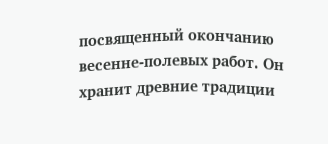посвященный окончанию весенне-полевых работ. Он хранит древние традиции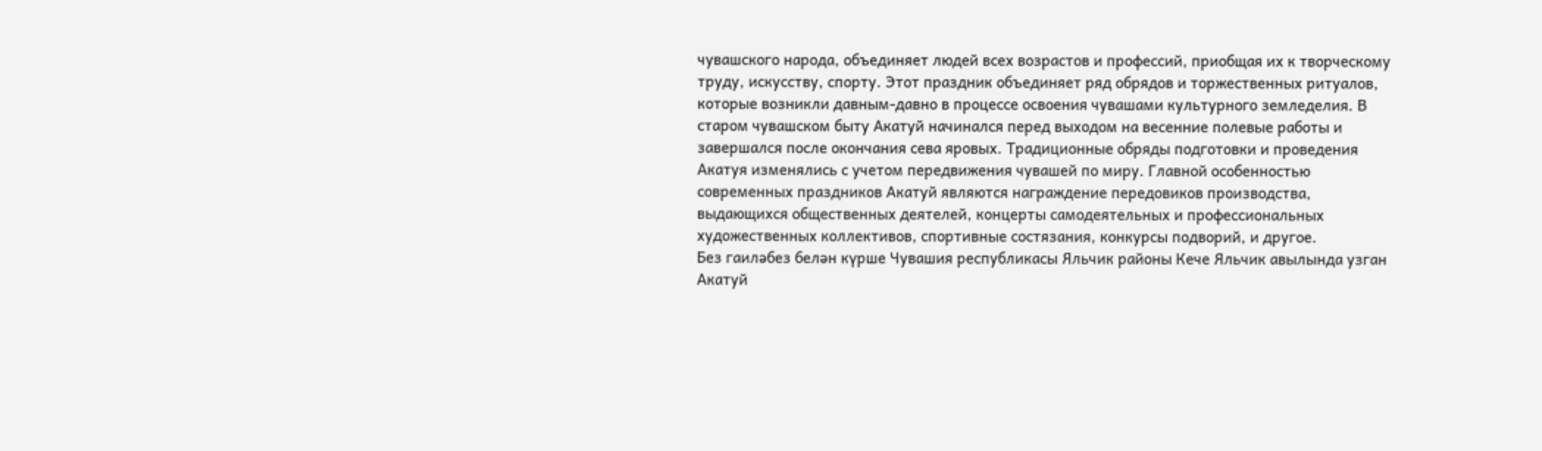чувашского народа, объединяет людей всех возрастов и профессий, приобщая их к творческому труду, искусству, спорту. Этот праздник объединяет ряд обрядов и торжественных ритуалов, которые возникли давным-давно в процессе освоения чувашами культурного земледелия. В старом чувашском быту Акатуй начинался перед выходом на весенние полевые работы и завершался после окончания сева яровых. Традиционные обряды подготовки и проведения Акатуя изменялись с учетом передвижения чувашей по миру. Главной особенностью современных праздников Акатуй являются награждение передовиков производства, выдающихся общественных деятелей, концерты самодеятельных и профессиональных художественных коллективов, спортивные состязания, конкурсы подворий, и другое.
Без гаиләбез белән күрше Чувашия республикасы Яльчик районы Кече Яльчик авылында узган Акатуй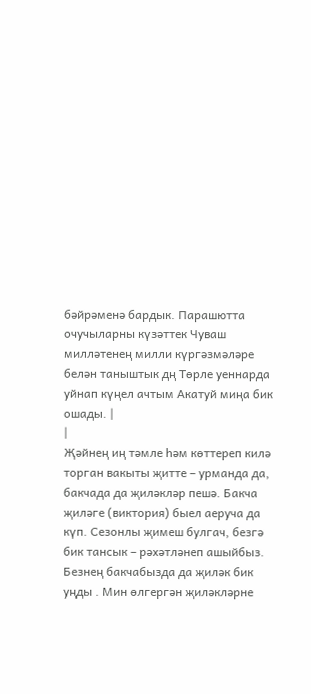бәйрәменә бардык. Парашютта очучыларны күзәттек Чуваш милләтенең милли күргәзмәләре белән таныштык дң Төрле уеннарда уйнап күңел ачтым Акатуй миңа бик ошады. |
|
Җәйнең иң тәмле һәм көттереп килә торган вакыты җитте – урманда да, бакчада да җиләкләр пешә. Бакча җиләге (виктория) быел аеруча да күп. Сезонлы җимеш булгач, безгә бик тансык – рәхәтләнеп ашыйбыз.
Безнең бакчабызда да җиләк бик уңды . Мин өлгергән җиләкләрне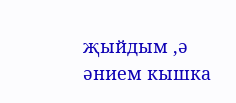җыйдым ,ә әнием кышка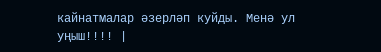кайнатмалар әзерләп куйды. Менә ул уңыш!!!! |